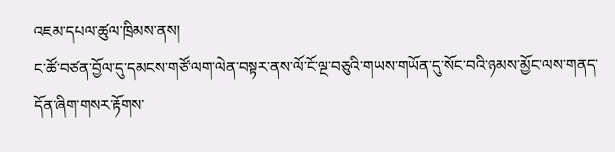འཇམ་དཔལ་ཚུལ་ཁྲིམས་ནས།
ང་ཚོ་བཙན་བྱོལ་དུ་དམངས་གཙོ་ལག་ལེན་བསྟར་ནས་ལོ་ངོ་ལྔ་བཅུའི་གཡས་གཡོན་དུ་སོང་བའི་ཉམས་མྱོང་ལས་གནད་དོན་ཞིག་གསར་རྟོགས་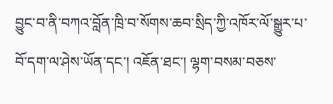བྱུང་བ་ནི་བཀའ་བློན་ཁྲི་བ་སོགས་ཆབ་སྲིད་ཀྱི་འཁོར་ལོ་སྒྱུར་པ་བོ་དག་ལ་ཤེས་ཡོན་དང་། འཇོན་ཐང་། ལྷག་བསམ་བཅས་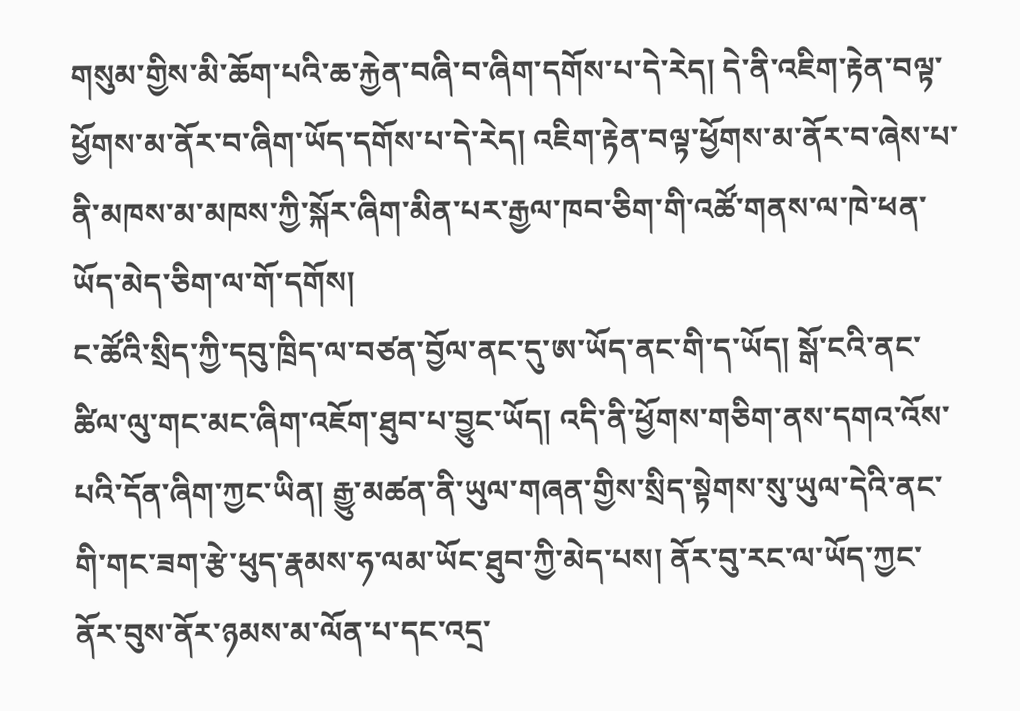གསུམ་གྱིས་མི་ཆོག་པའི་ཆ་རྐྱེན་བཞི་བ་ཞིག་དགོས་པ་དེ་རེད། དེ་ནི་འཇིག་རྟེན་བལྟ་ཕྱོགས་མ་ནོར་བ་ཞིག་ཡོད་དགོས་པ་དེ་རེད། འཇིག་རྟེན་བལྟ་ཕྱོགས་མ་ནོར་བ་ཞེས་པ་ནི་མཁས་མ་མཁས་ཀྱི་སྐོར་ཞིག་མིན་པར་རྒྱལ་ཁབ་ཅིག་གི་འཚོ་གནས་ལ་ཁེ་ཕན་ཡོད་མེད་ཅིག་ལ་གོ་དགོས།
ང་ཚོའི་སྲིད་ཀྱི་དབུ་ཁྲིད་ལ་བཙན་བྱོལ་ནང་དུ་ཨ་ཡོད་ནང་གི་ད་ཡོད། སྒོ་ངའི་ནང་ཚིལ་ལུ་གང་མང་ཞིག་འཇོག་ཐུབ་པ་བྱུང་ཡོད། འདི་ནི་ཕྱོགས་གཅིག་ནས་དགའ་འོས་པའི་དོན་ཞིག་ཀྱང་ཡིན། རྒྱུ་མཚན་ནི་ཡུལ་གཞན་གྱིས་སྲིད་སྟེགས་སུ་ཡུལ་དེའི་ནང་གི་གང་ཟག་རྩེ་ཕུད་རྣམས་ཧ་ལམ་ཡོང་ཐུབ་ཀྱི་མེད་པས། ནོར་བུ་རང་ལ་ཡོད་ཀྱང་ནོར་བུས་ནོར་ཉམས་མ་ལོན་པ་དང་འདྲ་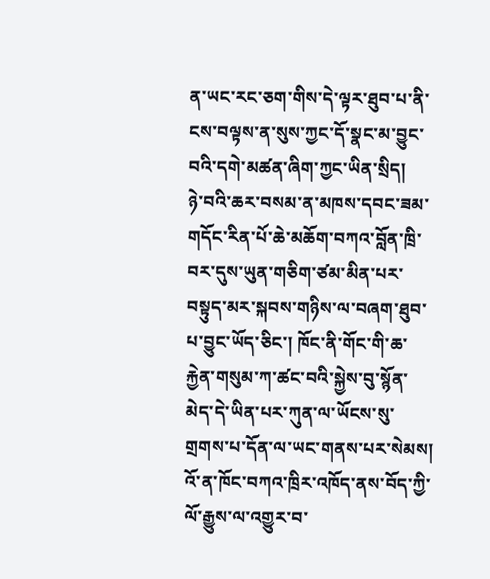ན་ཡང་རང་ཅག་གིས་དེ་ལྟར་ཐུབ་པ་ནི་ངས་བལྟས་ན་སུས་ཀྱང་དོ་སྣང་མ་བྱུང་བའི་དགེ་མཚན་ཞིག་ཀྱང་ཡིན་སྲིད།
ཉེ་བའི་ཆར་བསམ་ན་མཁས་དབང་ཟམ་གདོང་རིན་པོ་ཆེ་མཆོག་བཀའ་བློན་ཁྲི་བར་དུས་ཡུན་གཅིག་ཙམ་མིན་པར་བསྟུད་མར་སྐབས་གཉིས་ལ་བཞག་ཐུབ་པ་བྱུང་ཡོད་ཅིང་། ཁོང་ནི་གོང་གི་ཆ་རྐྱེན་གསུམ་ཀ་ཚང་བའི་སྐྱེས་བུ་སྙོན་མེད་དེ་ཡིན་པར་ཀུན་ལ་ཡོངས་སུ་གྲགས་པ་དོན་ལ་ཡང་གནས་པར་སེམས།
འོ་ན་ཁོང་བཀའ་ཁྲིར་འཁོད་ནས་བོད་ཀྱི་ལོ་རྒྱུས་ལ་འགྱུར་བ་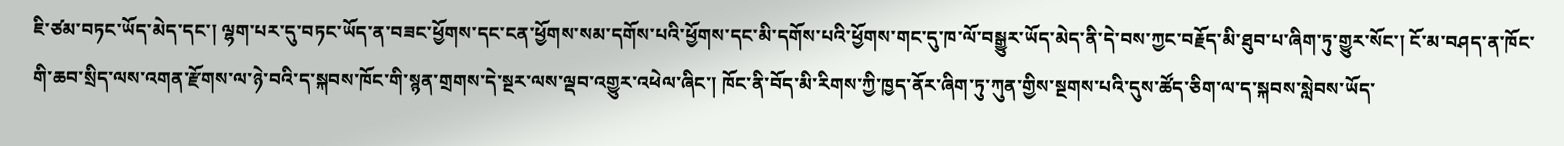ཇི་ཙམ་བཏང་ཡོད་མེད་དང་། ལྷག་པར་དུ་བཏང་ཡོད་ན་བཟང་ཕྱོགས་དང་ངན་ཕྱོགས་སམ་དགོས་པའི་ཕྱོགས་དང་མི་དགོས་པའི་ཕྱོགས་གང་དུ་ཁ་ལོ་བསྒྱུར་ཡོད་མེད་ནི་དེ་བས་ཀྱང་བརྗོད་མི་ཐུབ་པ་ཞིག་ཏུ་གྱུར་སོང་། ངོ་མ་བཤད་ན་ཁོང་གི་ཆབ་སྲིད་ལས་འགན་རྫོགས་ལ་ཉེ་བའི་ད་སྐབས་ཁོང་གི་སྙན་གྲགས་དེ་སྔར་ལས་ལྡབ་འགྱུར་འཕེལ་ཞིང་། ཁོང་ནི་བོད་མི་རིགས་ཀྱི་ཁྱད་ནོར་ཞིག་ཏུ་ཀུན་གྱིས་སྔགས་པའི་དུས་ཚོད་ཅིག་ལ་ད་སྐབས་སླེབས་ཡོད་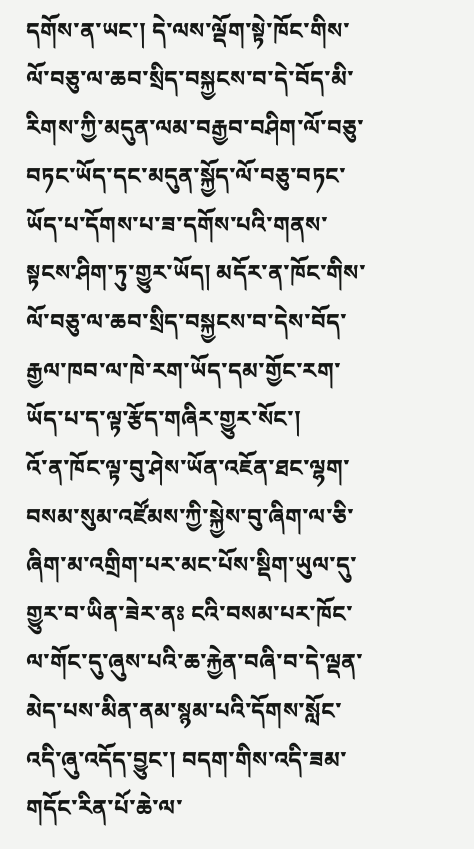དགོས་ན་ཡང་། དེ་ལས་ལྡོག་སྟེ་ཁོང་གིས་ལོ་བཅུ་ལ་ཆབ་སྲིད་བསྐྱངས་བ་དེ་བོད་མི་རིགས་ཀྱི་མདུན་ལམ་བརྒྱབ་བཤིག་ལོ་བཅུ་བཏང་ཡོད་དང་མདུན་སྐྱོད་ལོ་བཅུ་བཏང་ཡོད་པ་དོགས་པ་ཟ་དགོས་པའི་གནས་སྟངས་ཤིག་ཏུ་གྱུར་ཡོད། མདོར་ན་ཁོང་གིས་ལོ་བཅུ་ལ་ཆབ་སྲིད་བསྐྱངས་བ་དེས་བོད་རྒྱལ་ཁབ་ལ་ཁེ་རག་ཡོད་དམ་གྱོང་རག་ཡོད་པ་ད་ལྟ་རྩོད་གཞིར་གྱུར་སོང་།
འོ་ན་ཁོང་ལྟ་བུ་ཤེས་ཡོན་འཇོན་ཐང་ལྷག་བསམ་སུམ་འཛོམས་ཀྱི་སྐྱེས་བུ་ཞིག་ལ་ཅི་ཞིག་མ་འགྲིག་པར་མང་པོས་སྡིག་ཡུལ་དུ་གྱུར་བ་ཡིན་ཟེར་ནཿ ངའི་བསམ་པར་ཁོང་ལ་གོང་དུ་ཞུས་པའི་ཆ་རྐྱེན་བཞི་བ་དེ་ལྡན་མེད་པས་མིན་ནམ་སྙམ་པའི་དོགས་སློང་འདི་ཞུ་འདོད་བྱུང་། བདག་གིས་འདི་ཟམ་གདོང་རིན་པོ་ཆེ་ལ་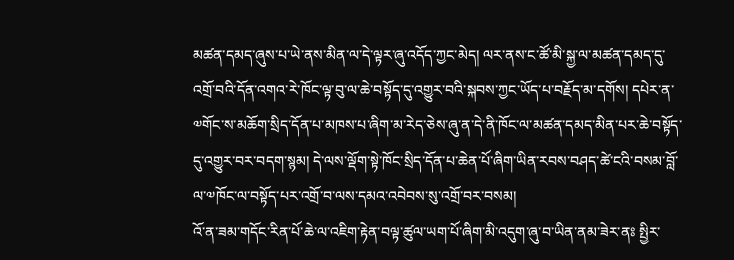མཚན་དམད་ཞུས་པ་ཡེ་ནས་མིན་ལ་དེ་ལྟར་ཞུ་འདོད་ཀྱང་མེད། ལར་ནས་ང་ཚོ་མི་སྐྱ་ལ་མཚན་དམད་དུ་འགྲོ་བའི་དོན་འགའ་རེ་ཁོང་ལྟ་བུ་ལ་ཆེ་བསྟོད་དུ་འགྱུར་བའི་སྐབས་ཀྱང་ཡོད་པ་བརྗོད་མ་དགོས། དཔེར་ན་༧གོང་ས་མཆོག་སྲིད་དོན་པ་མཁས་པ་ཞིག་མ་རེད་ཅེས་ཞུ་ན་དེ་ནི་ཁོང་ལ་མཚན་དམད་མིན་པར་ཆེ་བསྟོད་དུ་འགྱུར་བར་བདག་སྙམ། དེ་ལས་ལྡོག་སྟེ་ཁོང་སྲིད་དོན་པ་ཆེན་པོ་ཞིག་ཡིན་རབས་བཤད་ཚེ་ངའི་བསམ་བློ་ལ་༧ཁོང་ལ་བསྟོད་པར་འགྲོ་བ་ལས་དམའ་འབེབས་སུ་འགྲོ་བར་བསམ།
འོ་ན་ཟམ་གདོང་རིན་པོ་ཆེ་ལ་འཇིག་རྟེན་བལྟ་ཚུལ་ཡག་པོ་ཞིག་མི་འདུག་ཞུ་བ་ཡིན་ནམ་ཟེར་ནཿ སྤྱིར་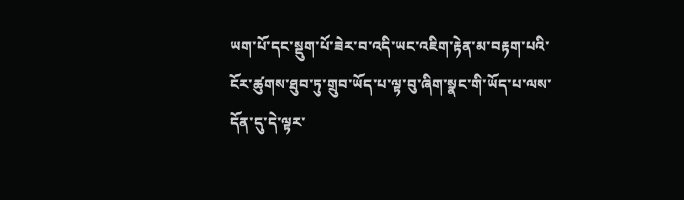ཡག་པོ་དང་སྡུག་པོ་ཟེར་བ་འདི་ཡང་འཇིག་རྟེན་མ་བརྟག་པའི་ངོར་ཚུགས་ཐུབ་ཏུ་གྲུབ་ཡོད་པ་ལྟ་བུ་ཞིག་སྣང་གི་ཡོད་པ་ལས་དོན་དུ་དེ་ལྟར་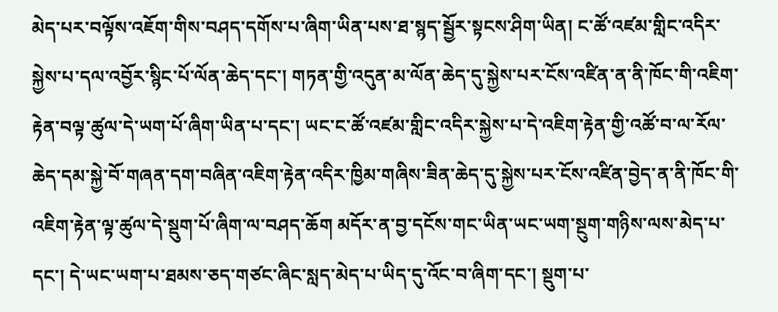མེད་པར་བལྟོས་འཇོག་གིས་བཤད་དགོས་པ་ཞིག་ཡིན་པས་ཐ་སྙད་སྦྱོར་སྟངས་ཤིག་ཡིན། ང་ཚོ་འཛམ་གླིང་འདིར་སྐྱེས་པ་དལ་འབྱོར་སྙིང་པོ་ལོན་ཆེད་དང་། གཏན་གྱི་འདུན་མ་ལོན་ཆེད་དུ་སྐྱེས་པར་ངོས་འཛིན་ན་ནི་ཁོང་གི་འཇིག་རྟེན་བལྟ་ཚུལ་དེ་ཡག་པོ་ཞིག་ཡིན་པ་དང་། ཡང་ང་ཚོ་འཛམ་གླིང་འདིར་སྐྱེས་པ་དེ་འཇིག་རྟེན་གྱི་འཚོ་བ་ལ་རོལ་ཆེད་དམ་སྐྱེ་བོ་གཞན་དག་བཞིན་འཇིག་རྟེན་འདིར་ཁྱིམ་གཞིས་ཟིན་ཆེད་དུ་སྐྱེས་པར་ངོས་འཛིན་བྱེད་ན་ནི་ཁོང་གི་འཇིག་རྟེན་ལྟ་ཚུལ་དེ་སྡུག་པོ་ཞིག་ལ་བཤད་ཆོག མདོར་ན་བྱ་དངོས་གང་ཡིན་ཡང་ཡག་སྔུག་གཉིས་ལས་མེད་པ་དང་། དེ་ཡང་ཡག་པ་ཐམས་ཅད་གཙང་ཞིང་སླད་མེད་པ་ཡིད་དུ་འོང་བ་ཞིག་དང་། སྡུག་པ་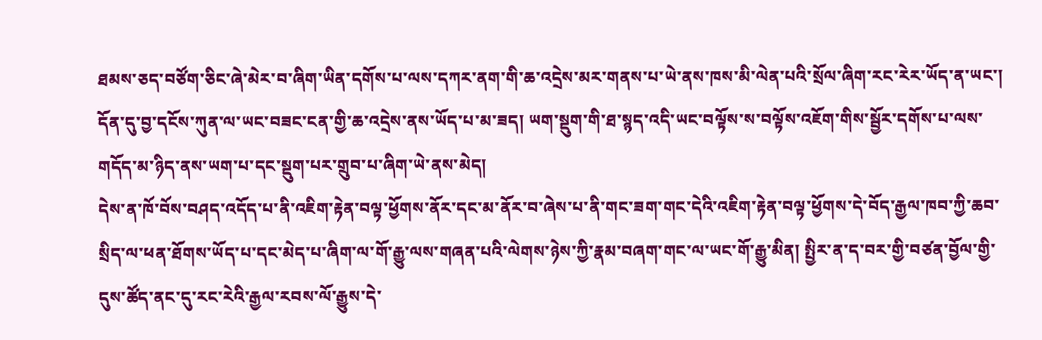ཐམས་ཅད་བཙོག་ཅིང་ཞེ་མེར་བ་ཞིག་ཡིན་དགོས་པ་ལས་དཀར་ནག་གི་ཆ་འདྲེས་མར་གནས་པ་ཡེ་ནས་ཁས་མི་ལེན་པའི་སྲོལ་ཞིག་རང་རེར་ཡོད་ན་ཡང་། དོན་དུ་བྱ་དངོས་ཀུན་ལ་ཡང་བཟང་ངན་གྱི་ཆ་འདྲེས་ནས་ཡོད་པ་མ་ཟད། ཡག་སྡུག་གི་ཐ་སྙད་འདི་ཡང་བལྟོས་ས་བལྟོས་འཇོག་གིས་སྦྱོར་དགོས་པ་ལས་གདོད་མ་ཉིད་ནས་ཡག་པ་དང་སྡུག་པར་གྲུབ་པ་ཞིག་ཡེ་ནས་མེད།
དེས་ན་ཁོ་བོས་བཤད་འདོད་པ་ནི་འཇིག་རྟེན་བལྟ་ཕྱོགས་ནོར་དང་མ་ནོར་བ་ཞེས་པ་ནི་གང་ཟག་གང་དེའི་འཇིག་རྟེན་བལྟ་ཕྱོགས་དེ་བོད་རྒྱལ་ཁབ་ཀྱི་ཆབ་སྲིད་ལ་ཕན་ཐོགས་ཡོད་པ་དང་མེད་པ་ཞིག་ལ་གོ་རྒྱུ་ལས་གཞན་པའི་ལེགས་ཉེས་ཀྱི་རྣམ་བཞག་གང་ལ་ཡང་གོ་རྒྱུ་མིན། སྤྱིར་ན་ད་བར་གྱི་བཙན་བྱོལ་གྱི་དུས་ཚོད་ནང་དུ་རང་རེའི་རྒྱལ་རབས་ལོ་རྒྱུས་དེ་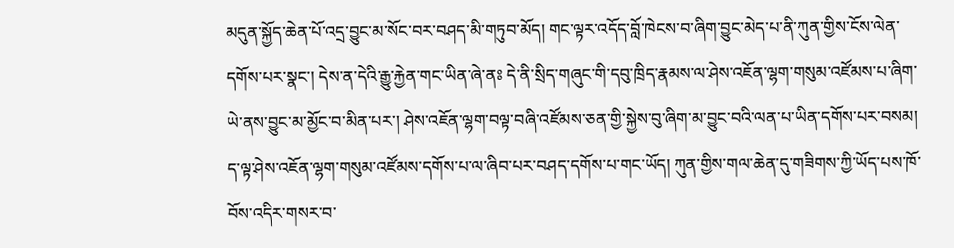མདུན་སྐྱོད་ཆེན་པོ་འདྲ་བྱུང་མ་སོང་བར་བཤད་མི་གཏུབ་མོད། གང་ལྟར་འདོད་བློ་ཁེངས་བ་ཞིག་བྱུང་མེད་པ་ནི་ཀུན་གྱིས་ངོས་ལེན་དགོས་པར་སྣང་། དེས་ན་དེའི་རྒྱུ་རྐྱེན་གང་ཡིན་ཞེ་ནཿ དེ་ནི་སྲིད་གཞུང་གི་དབུ་ཁྲིད་རྣམས་ལ་ཤེས་འཇོན་ལྷག་གསུམ་འཛོམས་པ་ཞིག་ཡེ་ནས་བྱུང་མ་མྱོང་བ་མིན་པར་། ཤེས་འཇོན་ལྷག་བལྟ་བཞི་འཛོམས་ཅན་གྱི་སྐྱེས་བུ་ཞིག་མ་བྱུང་བའི་ལན་པ་ཡིན་དགོས་པར་བསམ།
ད་ལྟ་ཤེས་འཇོན་ལྷག་གསུམ་འཛོམས་དགོས་པ་ལ་ཞིབ་པར་བཤད་དགོས་པ་གང་ཡོད། ཀུན་གྱིས་གལ་ཆེན་དུ་གཟིགས་ཀྱི་ཡོད་པས་ཁོ་བོས་འདིར་གསར་བ་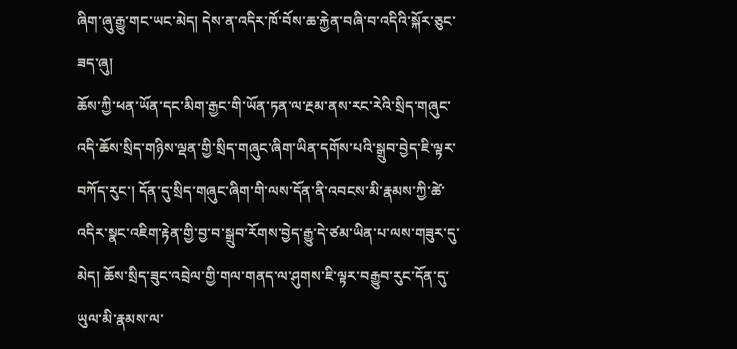ཞིག་ཞུ་རྒྱུ་གང་ཡང་མེད། དེས་ན་འདིར་ཁོ་བོས་ཆ་རྐྱེན་བཞི་བ་འདིའི་སྐོར་ཅུང་ཟད་ཞུ།
ཆོས་ཀྱི་ཕན་ཡོན་དང་མིག་རྒྱང་གི་ཡོན་ཏན་ལ་རྔམ་ནས་རང་རེའི་སྲིད་གཞུང་འདི་ཆོས་སྲིད་གཉིས་ལྡན་གྱི་སྲིད་གཞུང་ཞིག་ཡིན་དགོས་པའི་སྒྲུབ་བྱེད་ཇི་ལྟར་བཀོད་རུང་། དོན་དུ་སྲིད་གཞུང་ཞིག་གི་ལས་དོན་ནི་འབངས་མི་རྣམས་ཀྱི་ཚེ་འདིར་སྣང་འཇིག་རྟེན་གྱི་བྱ་བ་སྒྲུབ་རོགས་བྱེད་རྒྱུ་དེ་ཙམ་ཡིན་པ་ལས་གཟུར་དུ་མེད། ཆོས་སྲིད་ཟུང་འབྲེལ་གྱི་གལ་གནད་ལ་ཤུགས་ཇི་ལྟར་བརྒྱུབ་རུང་དོན་དུ་ཡུལ་མི་རྣམས་ལ་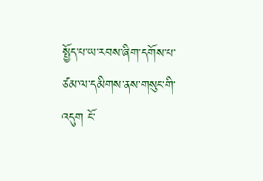སྤྱོད་པ་ཡ་རབས་ཞིག་དགོས་པ་ཙམ་ལ་དམིགས་ནས་གསུང་གི་འདུག ངོ་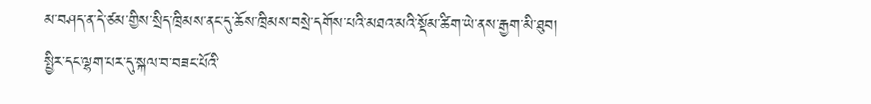མ་བཤད་ན་དེ་ཙམ་གྱིས་སྲིད་ཁྲིམས་ནང་དུ་ཆོས་ཁྲིམས་བསྲེ་དགོས་པའི་མཐའ་མའི་སྡོམ་ཚིག་ཡེ་ནས་རྒྱག་མི་ཐུབ།
སྤྱིར་དང་ལྷག་པར་དུ་སྐལ་བ་བཟང་པོའི་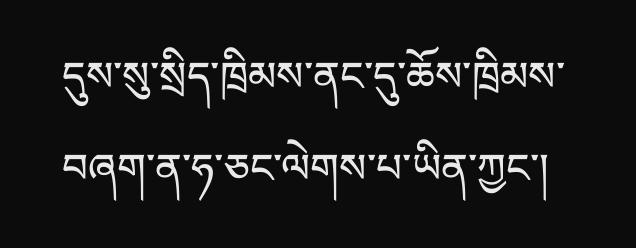དུས་སུ་སྲིད་ཁྲིམས་ནང་དུ་ཆོས་ཁྲིམས་བཞག་ན་ཧ་ཅང་ལེགས་པ་ཡིན་ཀྱང་།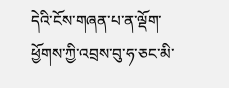དེའི་ངོས་གཞན་པ་ན་ལྡོག་ཕྱོགས་ཀྱི་འབྲས་བུ་ཧ་ཅང་མི་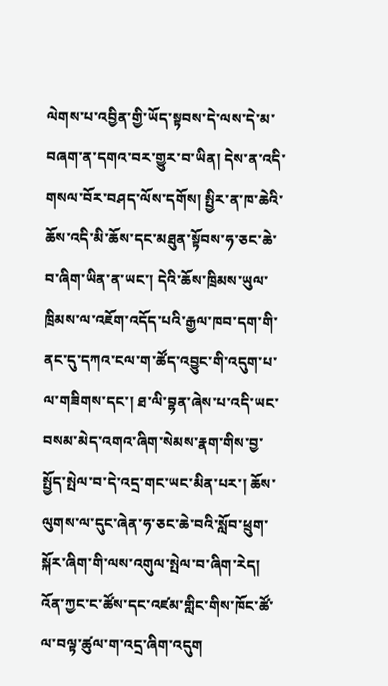ལེགས་པ་འབྱིན་གྱི་ཡོད་སྟབས་དེ་ལས་དེ་མ་བཞག་ན་དགའ་བར་གྱུར་བ་ཡིན། དེས་ན་འདི་གསལ་བོར་བཤད་ལོས་དགོས། སྤྱིར་ན་ཁ་ཆེའི་ཆོས་འདི་མི་ཆོས་དང་མཐུན་སྟོབས་ཧ་ཅང་ཆེ་བ་ཞིག་ཡིན་ན་ཡང་། དེའི་ཆོས་ཁྲིམས་ཡུལ་ཁྲིམས་ལ་འཇོག་འདོད་པའི་རྒྱལ་ཁབ་དག་གི་ནང་དུ་དཀའ་ངལ་ག་ཚོད་འབྱུང་གི་འདུག་པ་ལ་གཟིགས་དང་། ཐ་ལི་བྷན་ཞེས་པ་འདི་ཡང་བསམ་མེད་འགའ་ཞིག་སེམས་རྣག་གིས་བྱ་སྤྱོད་སྤེལ་བ་དེ་འདྲ་གང་ཡང་མིན་པར་། ཆོས་ལུགས་ལ་དུང་ཞེན་ཧ་ཅང་ཆེ་བའི་སློབ་ཕྲུག་སྐོར་ཞིག་གི་ལས་འགུལ་སྤེལ་བ་ཞིག་རེད། འོན་ཀྱང་ང་ཚོས་དང་འཛམ་གླིང་གིས་ཁོང་ཚོ་ལ་བལྟ་ཚུལ་ག་འདྲ་ཞིག་འདུག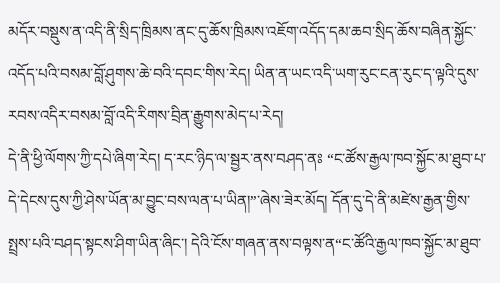མདོར་བསྡུས་ན་འདི་ནི་སྲིད་ཁྲིམས་ནང་དུ་ཆོས་ཁྲིམས་འཇོག་འདོད་དམ་ཆབ་སྲིད་ཆོས་བཞིན་སྐྱོང་འདོད་པའི་བསམ་བློ་ཤུགས་ཆེ་བའི་དབང་གིས་རེད། ཡིན་ན་ཡང་འདི་ཡག་རུང་ངན་རུང་ད་ལྟའི་དུས་རབས་འདིར་བསམ་བློ་འདི་རིགས་བྲིན་རྒྱུགས་མེད་པ་རེད།
དེ་ནི་ཕྱི་ལོགས་ཀྱི་དཔེ་ཞིག་རེད། ད་རང་ཉིད་ལ་སྦྱར་ནས་བཤད་ནཿ “ང་ཚོས་རྒྱལ་ཁབ་སྐྱོང་མ་ཐུབ་པ་དེ་དེངས་དུས་ཀྱི་ཤེས་ཡོན་མ་བྱུང་བས་ལན་པ་ཡིན།”་ཞེས་ཟེར་མོད། དོན་དུ་དེ་ནི་མཛེས་རྒྱན་གྱིས་སྤྲས་པའི་བཤད་སྟངས་ཤིག་ཡིན་ཞིང་། དེའི་ངོས་གཞན་ནས་བལྟས་ན“ང་ཚོའི་རྒྱལ་ཁབ་སྐྱོང་མ་ཐུབ་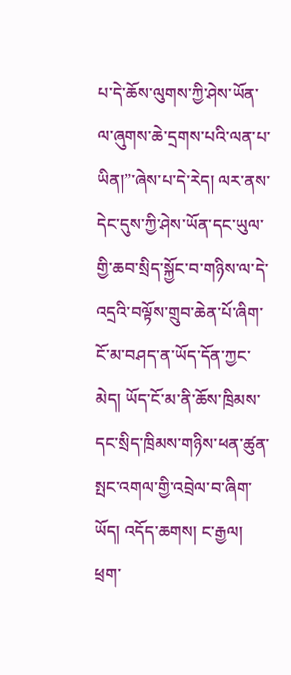པ་དེ་ཆོས་ལུགས་ཀྱི་ཤེས་ཡོན་ལ་ཞུགས་ཆེ་དྲགས་པའི་ལན་པ་ཡིན།”་ཞེས་པ་དེ་རེད། ལར་ནས་དེང་དུས་ཀྱི་ཤེས་ཡོན་དང་ཡུལ་གྱི་ཆབ་སྲིད་སྐྱོང་བ་གཉིས་ལ་དེ་འདྲའི་བལྟོས་གྲུབ་ཆེན་པོ་ཞིག་ངོ་མ་བཤད་ན་ཡོད་དོན་ཀྱང་མེད། ཡོད་ངོ་མ་ནི་ཆོས་ཁྲིམས་དང་སྲིད་ཁྲིམས་གཉིས་ཕན་ཚུན་སྤང་འགལ་གྱི་འབྲེལ་བ་ཞིག་ཡོད། འདོད་ཆགས། ང་རྒྱལ། ཕྲག་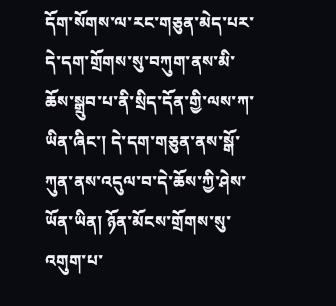དོག་སོགས་ལ་རང་གཅུན་མེད་པར་དེ་དག་གྲོགས་སུ་བཀུག་ནས་མི་ཆོས་སྒྲུབ་པ་ནི་སྲིད་དོན་གྱི་ལས་ཀ་ཡིན་ཞིང་། དེ་དག་གཅུན་ནས་སྒོ་ཀུན་ནས་འདུལ་བ་དེ་ཆོས་ཀྱི་ཤེས་ཡོན་ཡིན། ཉོན་མོངས་གྲོགས་སུ་འགུག་པ་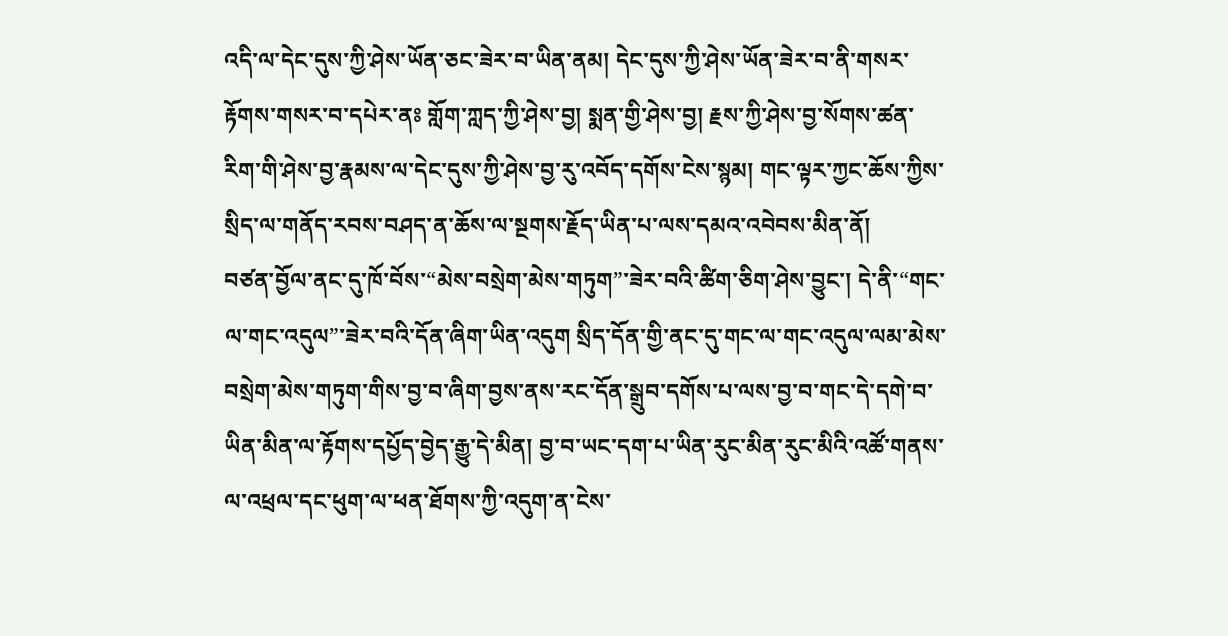འདི་ལ་དེང་དུས་ཀྱི་ཤེས་ཡོན་ཅང་ཟེར་བ་ཡིན་ནམ། དེང་དུས་ཀྱི་ཤེས་ཡོན་ཟེར་བ་ནི་གསར་རྟོགས་གསར་བ་དཔེར་ནཿ གློག་ཀླད་ཀྱི་ཤེས་བྱ། སྨན་གྱི་ཤེས་བྱ། རྗས་ཀྱི་ཤེས་བྱ་སོགས་ཚན་རིག་གི་ཤེས་བྱ་རྣམས་ལ་དེང་དུས་ཀྱི་ཤེས་བྱ་རུ་འབོད་དགོས་ངེས་སྙམ། གང་ལྟར་ཀྱང་ཆོས་ཀྱིས་སྲིད་ལ་གནོད་རབས་བཤད་ན་ཆོས་ལ་སྔགས་རྗོད་ཡིན་པ་ལས་དམའ་འབེབས་མིན་ནོ།
བཙན་བྱོལ་ནང་དུ་ཁོ་བོས་“མེས་བསྲེག་མེས་གཏུག”་ཟེར་བའི་ཚིག་ཅིག་ཤེས་བྱུང་། དེ་ནི་“གང་ལ་གང་འདུལ”་ཟེར་བའི་དོན་ཞིག་ཡིན་འདུག སྲིད་དོན་གྱི་ནང་དུ་གང་ལ་གང་འདུལ་ལམ་མེས་བསྲེག་མེས་གཏུག་གིས་བྱ་བ་ཞིག་བྱས་ནས་རང་དོན་སྒྲུབ་དགོས་པ་ལས་བྱ་བ་གང་དེ་དགེ་བ་ཡིན་མིན་ལ་རྟོགས་དཔྱོད་བྱེད་རྒྱུ་དེ་མིན། བྱ་བ་ཡང་དག་པ་ཡིན་རུང་མིན་རུང་མིའི་འཚོ་གནས་ལ་འཕྲལ་དང་ཕུག་ལ་ཕན་ཐོགས་ཀྱི་འདུག་ན་ངེས་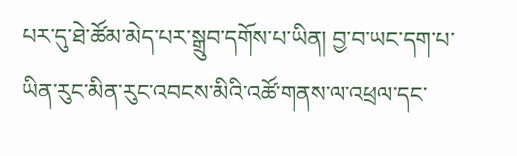པར་དུ་ཐེ་ཚོམ་མེད་པར་སྒྲུབ་དགོས་པ་ཡིན། བྱ་བ་ཡང་དག་པ་ཡིན་རུང་མིན་རུང་འབངས་མིའི་འཚོ་གནས་ལ་འཕྲལ་དང་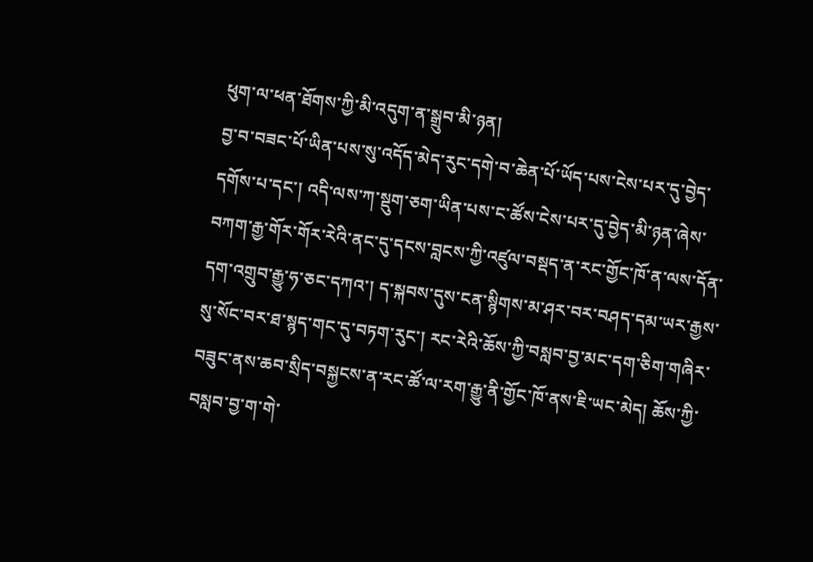ཕུག་ལ་ཕན་ཐོགས་ཀྱི་མི་འདུག་ན་སྒྲུབ་མི་ཉན།
བྱ་བ་བཟང་པོ་ཡིན་པས་སུ་འདོད་མེད་རུང་དགེ་བ་ཆེན་པོ་ཡོད་པས་ངེས་པར་དུ་བྱེད་དགོས་པ་དང་། འདི་ལས་ཀ་སྡུག་ཅག་ཡིན་པས་ང་ཚོས་ངེས་པར་དུ་བྱེད་མི་ཉན་ཞེས་བཀག་རྒྱ་གོར་གོར་རེའི་ནང་དུ་དངས་བླངས་ཀྱི་འཛུལ་བསྡད་ན་རང་གྱོང་ཁོ་ན་ལས་དོན་དག་འགྲུབ་རྒྱུ་ཧ་ཅང་དཀའ་། ད་སྐབས་དུས་ངན་སྙིགས་མ་ཤར་བར་བཤད་དམ་ཡར་རྒྱས་སུ་སོང་བར་ཐ་སྙད་གང་དུ་བཏག་རུང་། རང་རེའི་ཆོས་ཀྱི་བསླབ་བྱ་མང་དག་ཅིག་གཞིར་བཟུང་ནས་ཆབ་སྲིད་བསྐྱངས་ན་རང་ཚོ་ལ་རག་རྒྱུ་ནི་གྱོང་ཁོ་ནས་ཇི་ཡང་མེད། ཆོས་ཀྱི་བསླབ་བྱ་ག་གེ་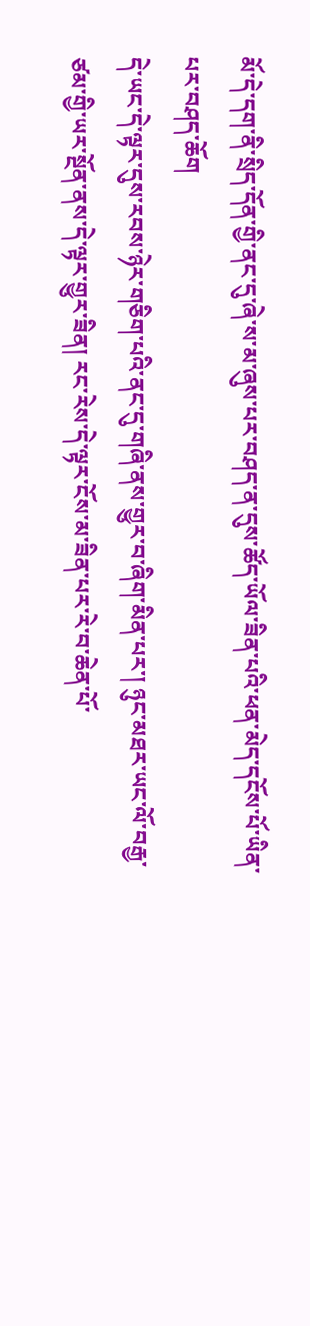མོ་དེ་དག་ནི་སྲིད་དོན་གྱི་ནང་དུ་ཞེ་ས་མ་ཞུས་པར་བཤད་ན་དུས་ཚོད་ཡོལ་ཟིན་པའི་ཕན་མེད་དངོས་པོ་ཡིན་པར་བཤད་ཆོག
དེ་ཡང་དེ་ལྟར་དུས་རབས་ཉེར་གཅིག་པའི་ནང་དུ་གཞི་ནས་གྱུར་བ་ཞིག་མིན་པར་། ཉུང་མཐར་ཡང་ལོ་བརྒྱ་ཙམ་གྱི་ཡར་སྔོན་ནས་དེ་ལྟར་གྱུར་ཟིན། རང་རེས་དེ་ལྟར་ངོས་མ་ཟིན་པར་རེ་བ་ཆེན་པོ་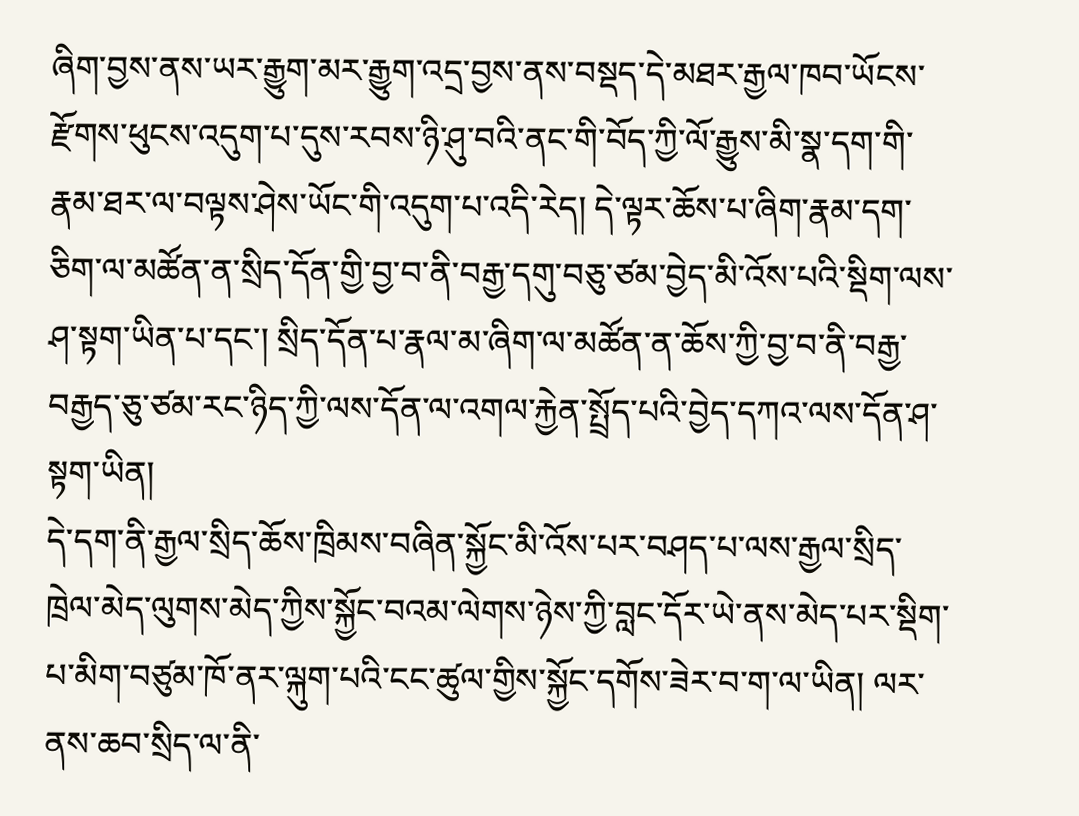ཞིག་བྱས་ནས་ཡར་རྒྱུག་མར་རྒྱུག་འདྲ་བྱས་ནས་བསྡད་དེ་མཐར་རྒྱལ་ཁབ་ཡོངས་རྫོགས་ཕུངས་འདུག་པ་དུས་རབས་ཉི་ཤུ་བའི་ནང་གི་བོད་ཀྱི་ལོ་རྒྱུས་མི་སྣ་དག་གི་རྣམ་ཐར་ལ་བལྟས་ཤེས་ཡོང་གི་འདུག་པ་འདི་རེད། དེ་ལྟར་ཆོས་པ་ཞིག་རྣམ་དག་ཅིག་ལ་མཚོན་ན་སྲིད་དོན་གྱི་བྱ་བ་ནི་བརྒྱ་དགུ་བཅུ་ཙམ་བྱེད་མི་འོས་པའི་སྡིག་ལས་ཤ་སྟག་ཡིན་པ་དང་། སྲིད་དོན་པ་རྣལ་མ་ཞིག་ལ་མཚོན་ན་ཆོས་ཀྱི་བྱ་བ་ནི་བརྒྱ་བརྒྱད་ཅུ་ཙམ་རང་ཉིད་ཀྱི་ལས་དོན་ལ་འགལ་རྐྱེན་སྤྲོད་པའི་བྱེད་དཀའ་ལས་དོན་ཤ་སྟག་ཡིན།
དེ་དག་ནི་རྒྱལ་སྲིད་ཆོས་ཁྲིམས་བཞིན་སྐྱོང་མི་འོས་པར་བཤད་པ་ལས་རྒྱལ་སྲིད་ཁྲེལ་མེད་ལུགས་མེད་ཀྱིས་སྐྱོང་བའམ་ལེགས་ཉེས་ཀྱི་བླང་དོར་ཡེ་ནས་མེད་པར་སྡིག་པ་མིག་བཙུམ་ཁོ་ནར་ལྐུག་པའི་ངང་ཚུལ་གྱིས་སྐྱོང་དགོས་ཟེར་བ་ག་ལ་ཡིན། ལར་ནས་ཆབ་སྲིད་ལ་ནི་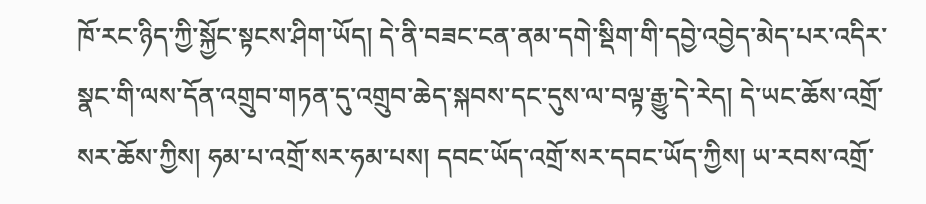ཁོ་རང་ཉིད་ཀྱི་སྐྱོང་སྟངས་ཤིག་ཡོད། དེ་ནི་བཟང་ངན་ནམ་དགེ་སྡིག་གི་དབྱེ་འབྱེད་མེད་པར་འདིར་སྣང་གི་ལས་དོན་འགྲུབ་གཏན་དུ་འགྲུབ་ཆེད་སྐབས་དང་དུས་ལ་བལྟ་རྒྱུ་དེ་རེད། དེ་ཡང་ཆོས་འགྲོ་སར་ཆོས་ཀྱིས། ཧམ་པ་འགྲོ་སར་ཧམ་པས། དབང་ཡོད་འགྲོ་སར་དབང་ཡོད་ཀྱིས། ཡ་རབས་འགྲོ་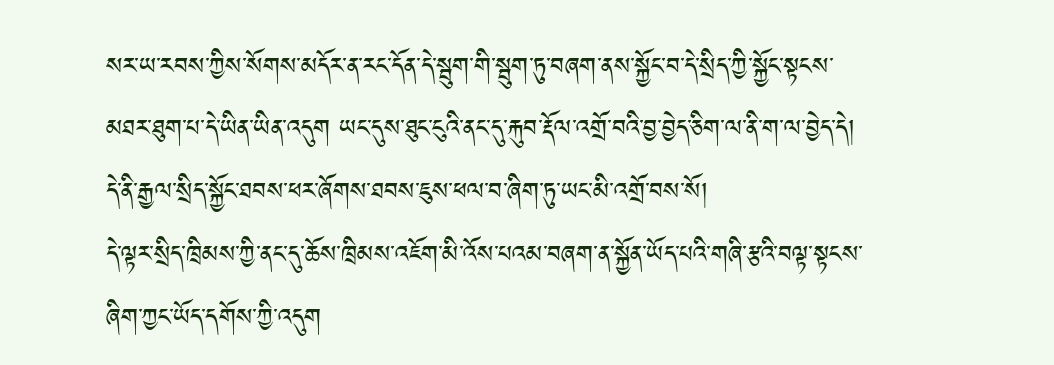སར་ཡ་རབས་ཀྱིས་སོགས་མདོར་ན་རང་དོན་དེ་སྦུག་གི་སྦུག་ཏུ་བཞག་ནས་སྐྱོང་བ་དེ་སྲིད་ཀྱི་སྐྱོང་སྟངས་མཐར་ཐུག་པ་དེ་ཡིན་ཡིན་འདུག ཡང་དུས་ཐུང་ངུའི་ནང་དུ་རྐུབ་རྡོལ་འགྲོ་བའི་བྱ་བྱེད་ཅིག་ལ་ནི་ག་ལ་བྱེད་དེ། དེ་ནི་རྒྱལ་སྲིད་སྐྱོང་ཐབས་ཕར་ཞོགས་ཐབས་ཇུས་ཕལ་བ་ཞིག་ཏུ་ཡང་མི་འགྲོ་བས་སོ།
དེ་ལྟར་སྲིད་ཁྲིམས་ཀྱི་ནང་དུ་ཆོས་ཁྲིམས་འཇོག་མི་འོས་པའམ་བཞག་ན་སྐྱོན་ཡོད་པའི་གཞི་རྩའི་བལྟ་སྟངས་ཞིག་ཀྱང་ཡོད་དགོས་ཀྱི་འདུག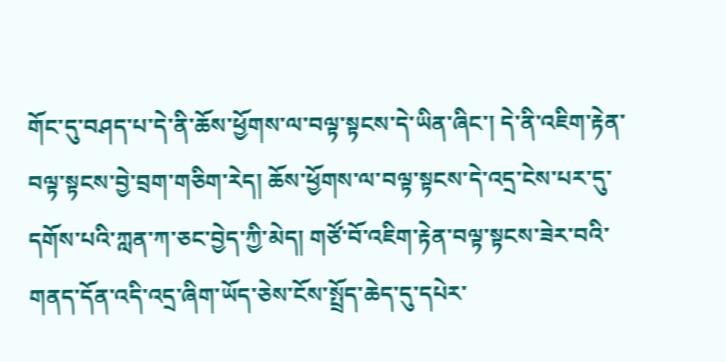གོང་དུ་བཤད་པ་དེ་ནི་ཆོས་ཕྱོགས་ལ་བལྟ་སྟངས་དེ་ཡིན་ཞིང་། དེ་ནི་འཇིག་རྟེན་བལྟ་སྟངས་བྱེ་བྲག་གཅིག་རེད། ཆོས་ཕྱོགས་ལ་བལྟ་སྟངས་དེ་འདྲ་ངེས་པར་དུ་དགོས་པའི་ཀླན་ཀ་ཅང་བྱེད་ཀྱི་མེད། གཙོ་བོ་འཇིག་རྟེན་བལྟ་སྟངས་ཟེར་བའི་གནད་དོན་འདི་འདྲ་ཞིག་ཡོད་ཅེས་ངོས་སྤྲོད་ཆེད་དུ་དཔེར་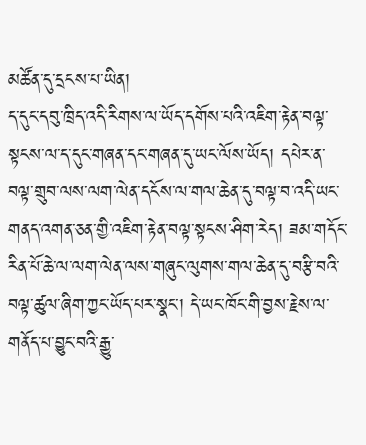མཚོན་དུ་དྲངས་པ་ཡིན།
ད་དུང་དབུ་ཁྲིད་འདི་རིགས་ལ་ཡོད་དགོས་པའི་འཇིག་རྟེན་བལྟ་སྟངས་ལ་ད་དུང་གཞན་དང་གཞན་དུ་ཡང་ལོས་ཡོད། དཔེར་ན་བལྟ་གྲུབ་ལས་ལག་ལེན་དངོས་ལ་གལ་ཆེན་དུ་བལྟ་བ་འདི་ཡང་གནད་འགན་ཅན་གྱི་འཇིག་རྟེན་བལྟ་སྟངས་ཤིག་རེད། ཟམ་གདོང་རིན་པོ་ཆེ་ལ་ལག་ལེན་ལས་གཞུང་ལུགས་གལ་ཆེན་དུ་བརྩི་བའི་བལྟ་ཚུལ་ཞིག་ཀྱང་ཡོད་པར་སྣང་། དེ་ཡང་ཁོང་གི་བྱས་རྗེས་ལ་གནོད་པ་བྱུང་བའི་རྒྱུ་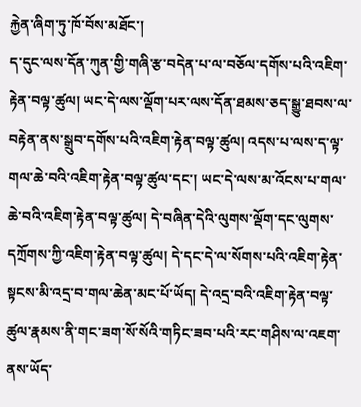རྐྱེན་ཞིག་ཏུ་ཁོ་བོས་མཐོང་།
ད་དུང་ལས་དོན་ཀུན་གྱི་གཞི་རྩ་བདེན་པ་ལ་བཅོལ་དགོས་པའི་འཇིག་རྟེན་བལྟ་ཚུལ། ཡང་དེ་ལས་ལྡོག་པར་ལས་དོན་ཐམས་ཅད་སྒྱུ་ཐབས་ལ་བརྟེན་ནས་སྒྲུབ་དགོས་པའི་འཇིག་རྟེན་བལྟ་ཚུལ། འདས་པ་ལས་ད་ལྟ་གལ་ཆེ་བའི་འཇིག་རྟེན་བལྟ་ཚུལ་དང་། ཡང་དེ་ལས་མ་འོངས་པ་གལ་ཆེ་བའི་འཇིག་རྟེན་བལྟ་ཚུལ། དེ་བཞིན་དེའི་ལུགས་ལྡོག་དང་ལུགས་དཀྲོགས་ཀྱི་འཇིག་རྟེན་བལྟ་ཚུལ། དེ་དང་དེ་ལ་སོགས་པའི་འཇིག་རྟེན་སྟངས་མི་འདྲ་བ་གལ་ཆེན་མང་པོ་ཡོད། དེ་འདྲ་བའི་འཇིག་རྟེན་བལྟ་ཚུལ་རྣམས་ནི་གང་ཟག་སོ་སོའི་གཏིང་ཟབ་པའི་རང་གཤིས་ལ་འཇག་ནས་ཡོད་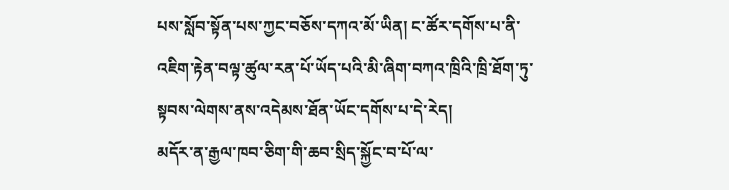པས་སློབ་སྟོན་པས་ཀྱང་བཅོས་དཀའ་མོ་ཡིན། ང་ཚོར་དགོས་པ་ནི་འཇིག་རྟེན་བལྟ་ཚུལ་རན་པོ་ཡོད་པའི་མི་ཞིག་བཀའ་ཁྲིའི་ཁྲི་ཐོག་ཏུ་སྟབས་ལེགས་ནས་འདེམས་ཐོན་ཡོང་དགོས་པ་དེ་རེད།
མདོར་ན་རྒྱལ་ཁབ་ཅིག་གི་ཆབ་སྲིད་སྐྱོང་བ་པོ་ལ་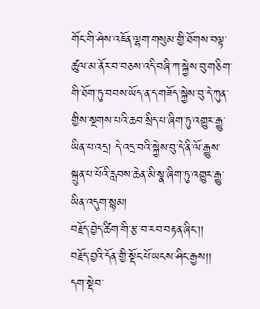གོང་གི་ཤེས་འཇོན་ལྷག་གསུམ་གྱི་ཐོགས་བལྟ་ཚུལ་མ་ནོར་བ་བཅས་འདི་བཞི་ཀ་སྐྱེས་བུ་གཅིག་གི་ཐོག་ཏུ་བབས་ཡོད་ན་ད་གཟོད་སྐྱེས་བུ་དེ་ཀུན་གྱིས་སྔགས་པའི་ཆབ་སྲིད་པ་ཞིག་ཏུ་འགྱུར་རྒྱུ་ཡིན་པ་འདྲ། དེ་འདྲ་བའི་སྐྱེས་བུ་དེ་ནི་ལོ་རྒྱུས་སྐྲུན་པ་པོའི་རླབས་ཆེན་མི་སྣ་ཞིག་ཏུ་འགྱུར་རྒྱུ་ཡིན་འདུག་སྙམ།
བརྗོད་བྱེད་ཚིག་གི་རྩ་བ་རབ་བརྟན་ཞིང་།།
བརྗོད་བྱའི་དོན་གྱི་སྡོང་པོ་ཡངས་ཤིང་རྒྱས།།
དག་སྡེབ་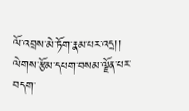ལོ་འབྲས་མེ་ཏོག་རྣམ་པར་འདྲ།།
ལེགས་རྩོམ་དཔག་བསམ་ལྗོན་པར་བདག་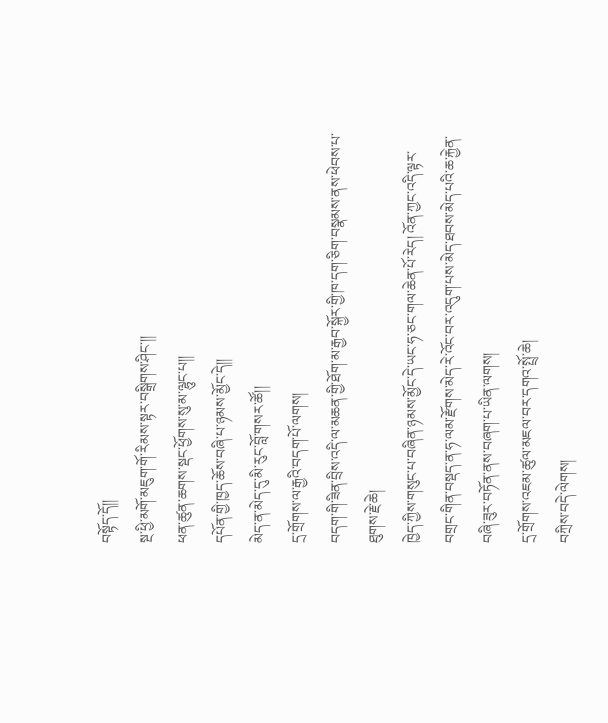བསྟོད་དོ།།
སྔ་ཕྱི་མགོ་མཇུག་གོ་རིམས་སྟར་བསྒྲིགས་ཤིང་།།
ཕན་ཚུན་ཆགས་སྡང་ཕྱོགས་སུ་མ་ལྷུང་པ།།
དཔོན་གྱི་ཁྱད་ཆོས་བཞི་པ་ཉམས་མྱོང་དེ།།
མེད་ན་མེད་དུ་མི་རུང་བློ་གསར་ཚོ།།
དྲ་གྲོགས་ལ་རྒྱའི་བདག་པོ་ལགས།
བདག་གི་ཟིན་བྲིས་འདི་ལ་མཆན་གྱི་ཐོག་མ་རྒྱབ་སྐྱོར་གྱི་ཁ་དག་ཅིག་བསྣམས་ནས་ཕེབས་པ་ཐུགས་རྗེ་ཆེ།
ཁྱེད་ཀྱིས་གསུང་པ་བཞིན་ཉམས་མྱོང་དེ་ཡང་ཧ་ཅང་གལ་ཆེན་པོ་རེད། འོན་ཀྱང་འདི་ལྟར་བགྲང་གིན་བསྡད་ན་ཧ་ལམ་རྫོགས་མེད་རེ་འོང་བར་འདུག་པས་མེད་ཐབས་མེད་པའི་ཆ་རྐྱེན་བཞི་ཟུར་བཏོན་ནས་བཞག་པ་ཡིན་ལགས།
དྲ་གྲོགས་འཇམ་ཚུལ་མཇལ་བར་དགའ་སྤྲོ་ཆེ།
བཀྲིས་བདེ་ལེགས།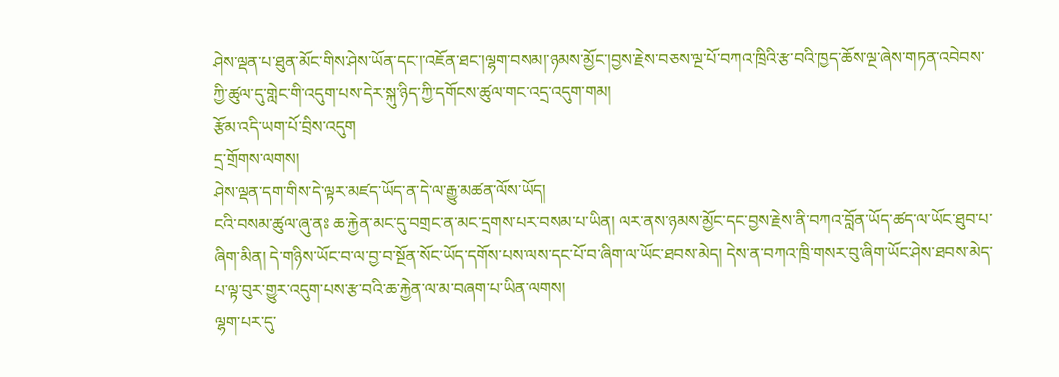ཤེས་ལྡན་པ་ཐུན་མོང་གིས་ཤེས་ཡོན་དང་།་འཇོན་ཐང་།ལྷག་བསམ།་ཉམས་མྱོང་།བྱས་རྗེས་བཅས་ལྔ་པོ་བཀའ་ཁྲིའི་རྩ་བའི་ཁྱད་ཆོས་ལྔ་ཞེས་གཏན་འབེབས་ཀྱི་ཚུལ་དུ་གླེང་གི་འདུག་པས་དེར་སྐུ་ཉིད་ཀྱི་དགོངས་ཚུལ་གང་འདྲ་འདུག་གམ།
རྩོམ་འདི་ཡག་པོ་བྲིས་འདུག
དྲ་གྲོགས་ལགས།
ཤེས་ལྡན་དག་གིས་དེ་ལྟར་མཛད་ཡོད་ན་དེ་ལ་རྒྱུ་མཚན་ལོས་ཡོད།
ངའི་བསམ་ཚུལ་ཞུ་ནཿ ཆ་རྐྱེན་མང་དུ་བགྲང་ན་མང་དྲགས་པར་བསམ་པ་ཡིན། ལར་ནས་ཉམས་མྱོང་དང་བྱས་རྗེས་ནི་བཀའ་བློན་ཡོད་ཚད་ལ་ཡོང་ཐུབ་པ་ཞིག་མིན། དེ་གཉིས་ཡོང་བ་ལ་བྱ་བ་སྔོན་སོང་ཡོད་དགོས་པས་ལས་དང་པོ་བ་ཞིག་ལ་ཡོང་ཐབས་མེད། དེས་ན་བཀའ་ཁྲི་གསར་བུ་ཞིག་ཡོང་ཤེས་ཐབས་མེད་པ་ལྟ་བུར་གྱུར་འདུག་པས་རྩ་བའི་ཆ་རྐྱེན་ལ་མ་བཞག་པ་ཡིན་ལགས།
ལྷག་པར་དུ་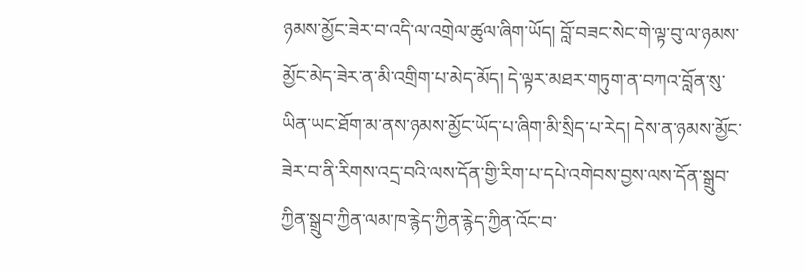ཉམས་མྱོང་ཟེར་བ་འདི་ལ་འགྲེལ་ཚུལ་ཞིག་ཡོད། བློ་བཟང་སེང་གེ་ལྟ་བུ་ལ་ཉམས་མྱོང་མེད་ཟེར་ན་མི་འགྲིག་པ་མེད་མོད། དེ་ལྟར་མཐར་གཏུག་ན་བཀའ་བློན་སུ་ཡིན་ཡང་ཐོག་མ་ནས་ཉམས་མྱོང་ཡོད་པ་ཞིག་མི་སྲིད་པ་རེད། དེས་ན་ཉམས་མྱོང་ཟེར་བ་ནི་རིགས་འདྲ་བའི་ལས་དོན་གྱི་རིག་པ་དཔེ་འགེབས་བྱས་ལས་དོན་སྒྲུབ་ཀྱིན་སྒྲུབ་ཀྱིན་ལམ་ཁ་རྙེད་ཀྱིན་རྙེད་ཀྱིན་འོང་བ་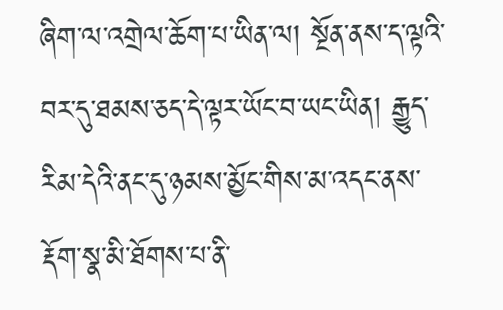ཞིག་ལ་འགྲེལ་ཆོག་པ་ཡིན་ལ། སྔོན་ནས་ད་ལྟའི་བར་དུ་ཐམས་ཅད་དེ་ལྟར་ཡོང་བ་ཡང་ཡིན། རྒྱུད་རིམ་དེའི་ནང་དུ་ཉམས་མྱོང་གིས་མ་འདང་ནས་རྡོག་སྣ་མི་ཐོགས་པ་ནི་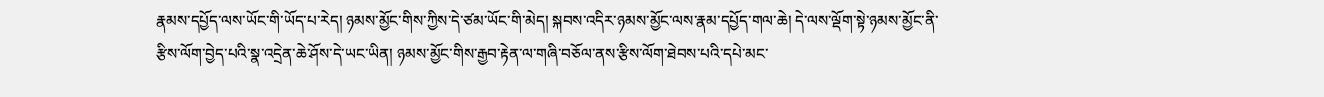རྣམས་དཔྱོད་ལས་ཡོང་གི་ཡོད་པ་རེད། ཉམས་མྱོང་གིས་ཀྱིས་དེ་ཙམ་ཡོང་གི་མེད། སྐབས་འདིར་ཉམས་མྱོང་ལས་རྣམ་དཔྱོད་གལ་ཆེ། དེ་ལས་ལྡོག་སྟེ་ཉམས་མྱོང་ནི་རྩིས་ལོག་བྱེད་པའི་སྣ་འདྲེན་ཆེ་ཤོས་དེ་ཡང་ཡིན། ཉམས་མྱོང་གིས་རྒྱབ་རྟེན་ལ་གཞི་བཅོལ་ནས་རྩིས་ལོག་ཐེབས་པའི་དཔེ་མང་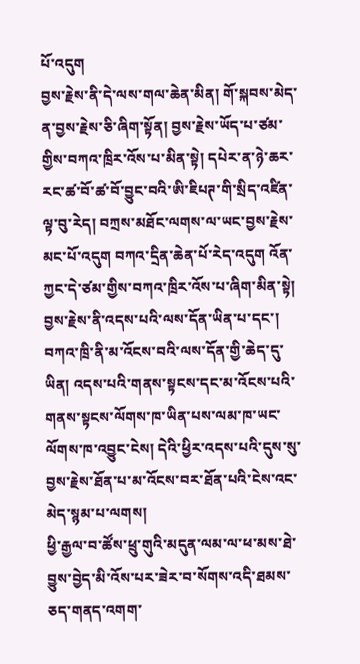པོ་འདུག
བྱས་རྗེས་ནི་དེ་ལས་གལ་ཆེན་མིན། གོ་སྐབས་མེད་ན་བྱས་རྗེས་ཅི་ཞིག་སྟོན། བྱས་རྗེས་ཡོད་པ་ཙམ་གྱིས་བཀའ་ཁྲིར་འོས་པ་མིན་སྟེ། དཔེར་ན་ཉེ་ཆར་རང་ཚ་བོ་ཚ་བོ་བྱུང་བའི་ཨི་ཇིཔཊ་གི་སྲིད་འཛིན་ལྟ་བུ་རེད། བཀྲས་མཐོང་ལགས་ལ་ཡང་བྱས་རྗེས་མང་པོ་འདུག བཀའ་དྲིན་ཆེན་པོ་རེད་འདུག འོན་ཀྱང་དེ་ཙམ་གྱིས་བཀའ་ཁྲིར་འོས་པ་ཞིག་མིན་སྟེ། བྱས་རྗེས་ནི་འདས་པའི་ལས་དོན་ཡིན་པ་དང་། བཀའ་ཁྲི་ནི་མ་འོངས་བའི་ལས་དོན་གྱི་ཆེད་དུ་ཡིན། འདས་པའི་གནས་སྟངས་དང་མ་འོངས་པའི་གནས་སྟངས་ལོགས་ཁ་ཡིན་པས་ལམ་ཁ་ཡང་ལོགས་ཁ་འབྱུང་ངེས། དེའི་ཕྱིར་འདས་པའི་དུས་སུ་བྱས་རྗེས་ཐོན་པ་མ་འོངས་བར་ཐོན་པའི་ངེས་འང་མེད་སྙམ་པ་ལགས།
ཕྱི་རྒྱལ་བ་ཚོས་ཕྲུ་གུའི་མདུན་ལམ་ལ་ཕ་མས་ཐེ་བྱུས་བྱེད་མི་འོས་པར་ཟེར་བ་སོགས་འདི་ཐམས་ཅད་གནད་འགག་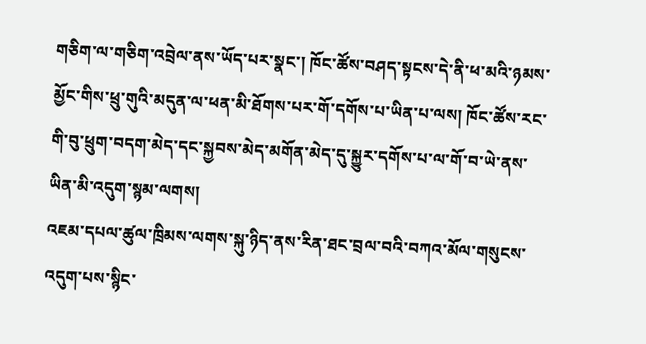གཅིག་ལ་གཅིག་འབྲེལ་ནས་ཡོད་པར་སྣང་། ཁོང་ཚོས་བཤད་སྟངས་དེ་ནི་ཕ་མའི་ཉམས་མྱོང་གིས་ཕྲུ་གུའི་མདུན་ལ་ཕན་མི་ཐོགས་པར་གོ་དགོས་པ་ཡིན་པ་ལས། ཁོང་ཚོས་རང་གི་བུ་ཕྲུག་བདག་མེད་དང་སྐྱབས་མེད་མགོན་མེད་དུ་སྐྱུར་དགོས་པ་ལ་གོ་བ་ཡེ་ནས་ཡིན་མི་འདུག་སྙམ་ལགས།
འཇམ་དཔལ་ཚུལ་ཁྲིམས་ལགས་སྐུ་ཉིད་ནས་རིན་ཐང་བྲལ་བའི་བཀའ་མོལ་གསུངས་འདུག་པས་སྙིང་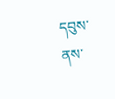དབུས་ནས་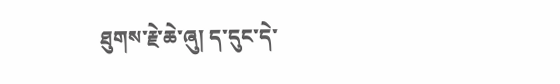ཐུགས་རྗེ་ཆེ་ཞུ། ད་དུང་དེ་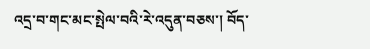འདྲ་བ་གང་མང་སྤེལ་བའི་རེ་འདུན་བཅས་། བོད་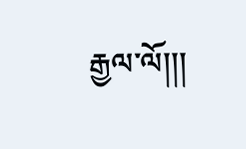རྒྱལ་ལོ།།།